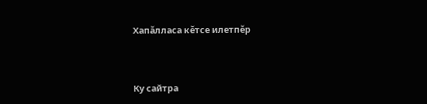Хапăлласа кĕтсе илетпĕр



Ку сайтра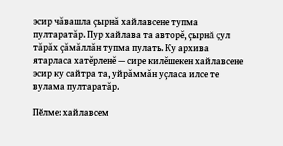эсир чăвашла çырнă хайлавсене тупма пултаратăр. Пур хайлава та авторĕ, çырнă çул тăрăх çăмăллăн тупма пулать. Ку архива ятарласа хатĕрленĕ — сире килĕшекен хайлавсене эсир ку сайтра та, уйрăммăн уçласа илсе те вулама пултаратăр.

Пӗлме: хайлавсем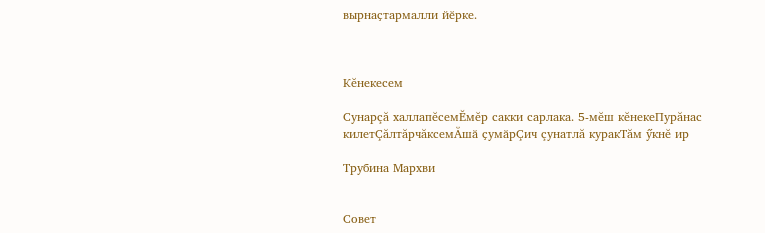вырнаҫтармалли йӗрке.



Кĕнекесем

Сунарçă халлапĕсемĔмĕр сакки сарлака. 5-мĕш кĕнекеПурăнас килетÇăлтăрчăксемӐшӑ ҫумӑрÇич çунатлă куракТăм ӳкнĕ ир

Трубина Мархви


Совет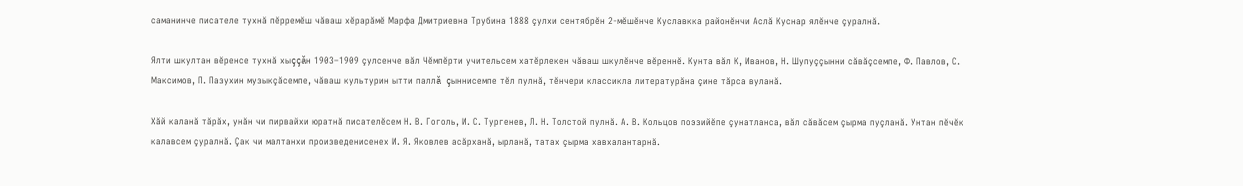саманинче писателе тухнă пĕрремĕш чăваш хĕрарăмĕ Марфа Дмитриевна Трубина 1888 çулхи сентябрĕн 2-мĕшĕнче Куславкка районĕнчи Аслă Куснар ялĕнче çуралнă.

Ялти шкултан вĕренсе тухнă хыççăн 1903–1909 çулсенче вăл Чĕмпĕрти учительсем хатĕрлекен чăваш шкулĕнче вĕреннĕ. Кунта вăл К, Иванов, Н. Шупуççынни сăвăçсемпе, Ф. Павлов, С. Максимов, П. Пазухин музыкçăсемпе, чăваш культурин ытти паллă çыннисемпе тĕл пулнă, тĕнчери классикла литературăна çине тăрса вуланă.

Хăй каланă тăрăх, унăн чи пирвайхи юратнă писателĕсем Н. В. Гоголь, И. С. Тургенев, Л. Н. Толстой пулнă. А. В. Кольцов поэзийĕпе çунатланса, вăл сăвăсем çырма пуçланă. Унтан пĕчĕк калавсем çуралнă. Çак чи малтанхи произведенисенех И. Я. Яковлев асăрханă, ырланă, татах çырма хавхалантарнă.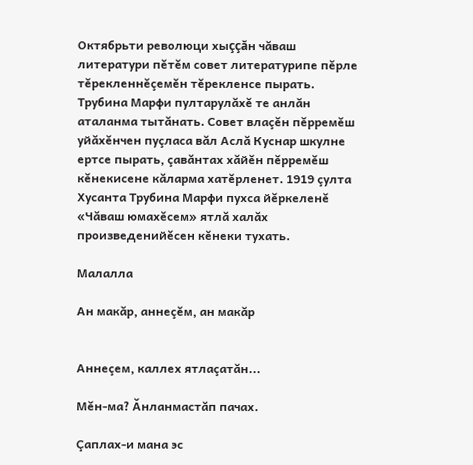Октябрьти революци хыççăн чăваш литератури пĕтĕм совет литературипе пĕрле тĕрекленнĕçемĕн тĕрекленсе пырать. Трубина Марфи пултарулăхĕ те анлăн аталанма тытăнать. Совет влаçĕн пĕрремĕш уйăхĕнчен пуçласа вăл Аслă Куснар шкулне ертсе пырать, çавăнтах хăйĕн пĕрремĕш кĕнекисене кăларма хатĕрленет. 1919 çулта Хусанта Трубина Марфи пухса йĕркеленĕ «Чăваш юмахĕсем» ятлă халăх произведенийĕсен кĕнеки тухать.

Малалла

Ан макăр, аннеçĕм, ан макăр


Аннеçем, каллех ятлаçатăн...

Мĕн-ма? Ăнланмастăп пачах.

Çаплах-и мана эс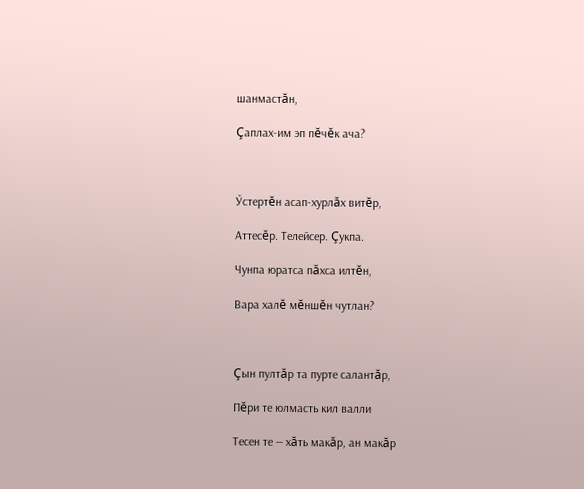шанмастăн,

Çаплах-им эп пĕчĕк ача?



Ӳстертĕн асап-хурлăх витĕр,

Аттесĕр. Телейсер. Çукпа.

Чунпа юратса пăхса илтĕн,

Вара халĕ мĕншĕн чутлан?



Çын пултăр та пурте салантăр,

Пĕри те юлмасть кил валли

Тесен те — хăть макăр, ан макăр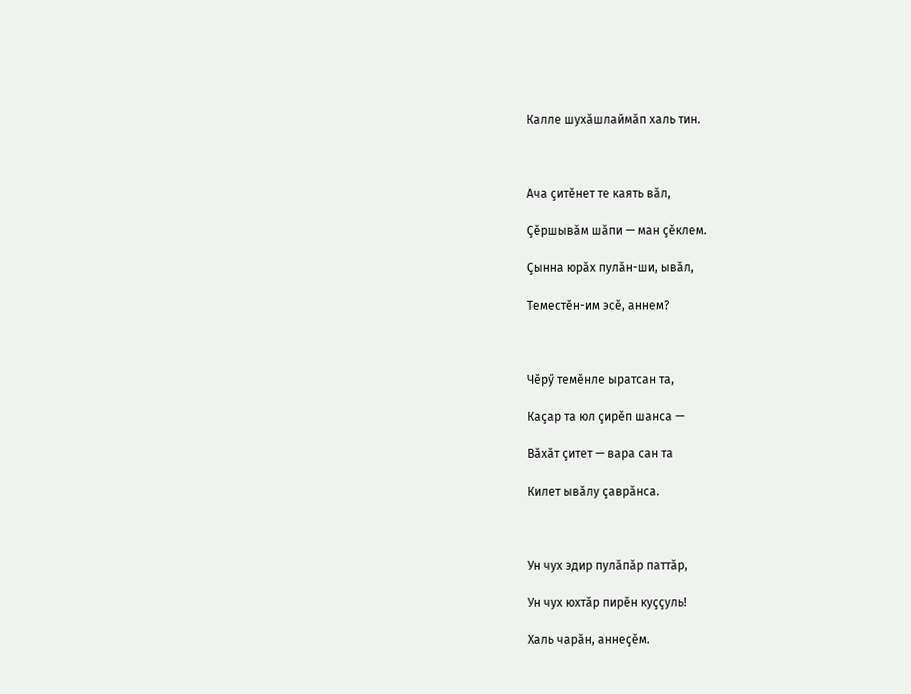Калле шухăшлаймăп халь тин.



Ача çитĕнет те каять вăл,

Çĕршывăм шăпи — ман çĕклем.

Çынна юрăх пулăн-ши, ывăл,

Теместĕн-им эсĕ, аннем?



Чĕрӳ темĕнле ыратсан та,

Каçар та юл çирĕп шанса —

Вăхăт çитет — вара сан та

Килет ывăлу çаврăнса.



Ун чух эдир пулăпăр паттăр,

Ун чух юхтăр пирĕн куççуль!

Халь чарăн, аннеçĕм.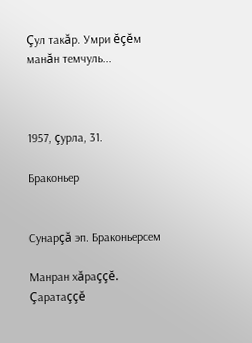Çул такăр. Умри ĕçĕм манăн темчуль...



1957, çурла, 31.

Браконьер


Сунарçă эп. Браконьерсем

Манран хăраççĕ. Çаратаççĕ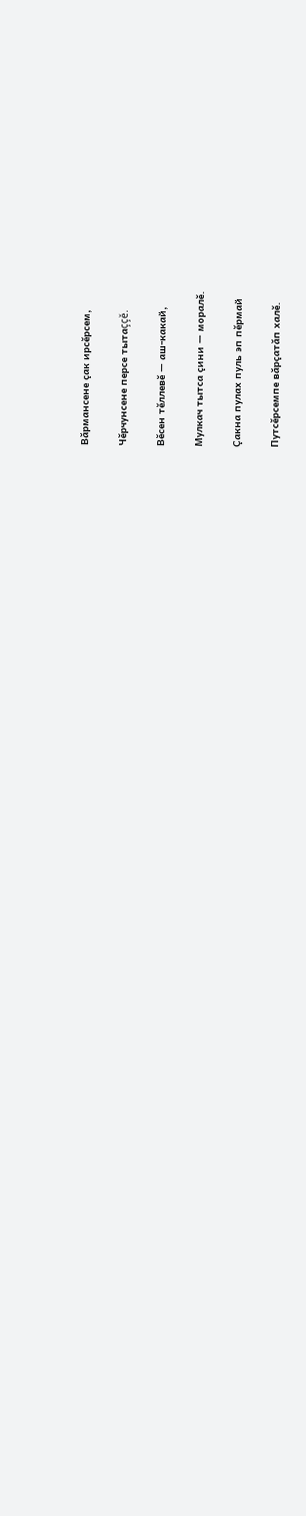Вăрмансене çак ирсĕрсем,

Чĕрчунсене персе тытаççĕ.

Вĕсен тĕллевĕ — аш-какай,

Мулкач тытса çини — моралĕ.

Çакна пулах пуль эп пĕрмай

Путсĕрсемпе вăрçатăп халĕ.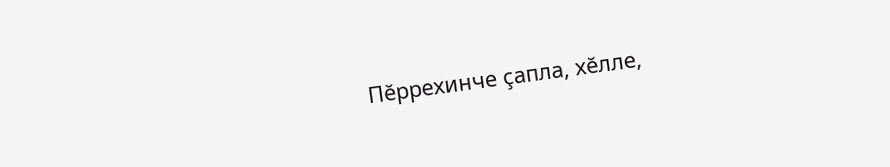Пĕррехинче çапла, хĕлле,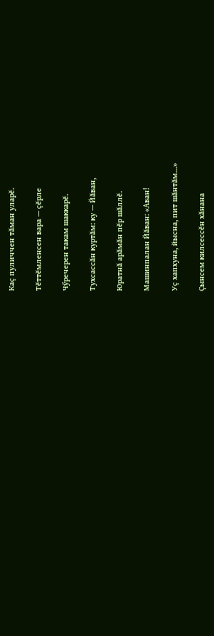Каç пуличчен тăман уларĕ.

Тĕттĕмленсен вара — çĕрле

Чӳречерен такам шаккарĕ.

Тухсассăн куртăм: ку — Йăван,

Юратнă арăмăн пĕр шăллĕ.

Машинпалан Йăван: «Аван!

Уç хапхуна, йысна, пит шăнтăм...»

Çынсем килсессĕн хăнана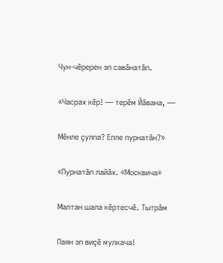Чун-чĕререн эп савăнатăп.

«Часрах кĕр! — терĕм Йăвана, —

Мĕнле çулпа? Епле пурнатăн?»

«Пурнатăп лайăх. «Москвича»

Малтан шала кĕртесчĕ. Тытрăм

Паян эп виçĕ мулкача!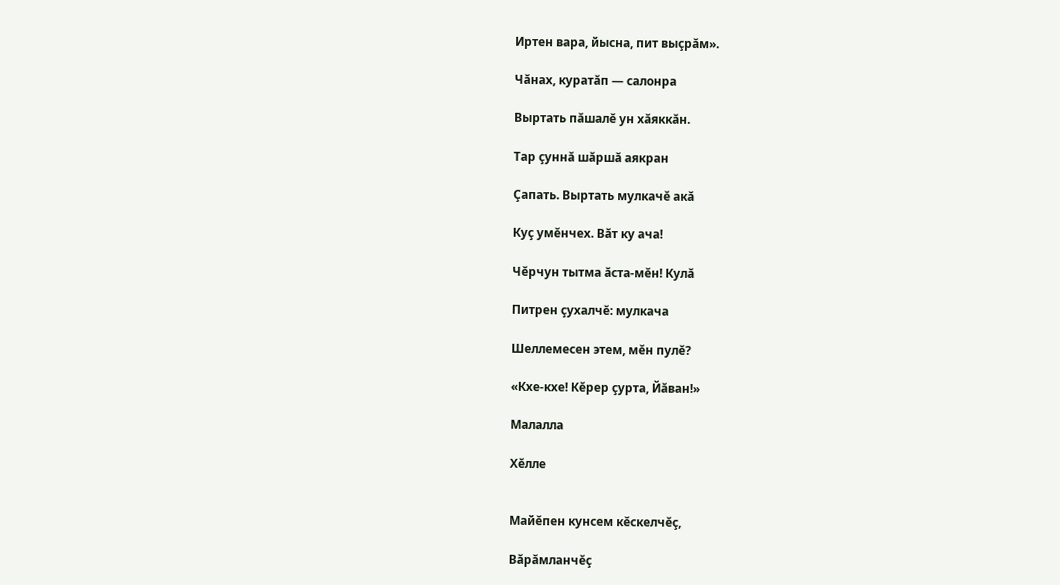Иртен вара, йысна, пит выçрăм».

Чăнах, куратăп — салонра

Выртать пăшалĕ ун хăяккăн.

Тар çуннă шăршă аякран

Çапать. Выртать мулкачĕ акă

Куç умĕнчех. Вăт ку ача!

Чĕрчун тытма ăста-мĕн! Кулă

Питрен çухалчĕ: мулкача

Шеллемесен этем, мĕн пулĕ?

«Кхе-кхе! Кĕрер çурта, Йăван!»

Малалла

Хĕлле


Майĕпен кунсем кĕскелчĕç,

Вăрăмланчĕç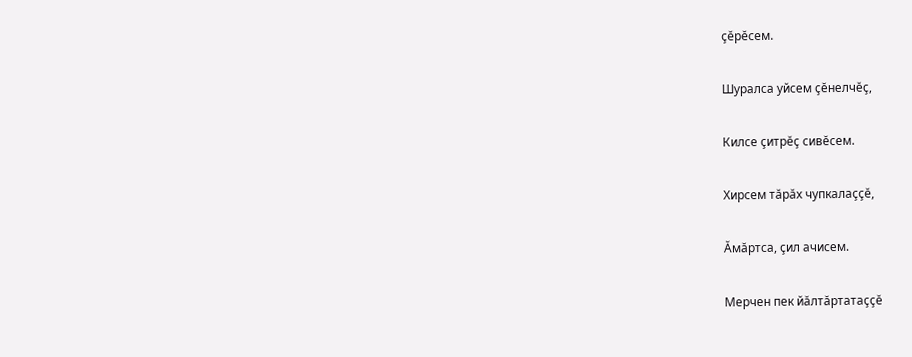çĕрĕсем.

Шуралса уйсем çĕнелчĕç,

Килсе çитрĕç сивĕсем.

Хирсем тăрăх чупкалаççĕ,

Ăмăртса, çил ачисем.

Мерчен пек йăлтăртатаççĕ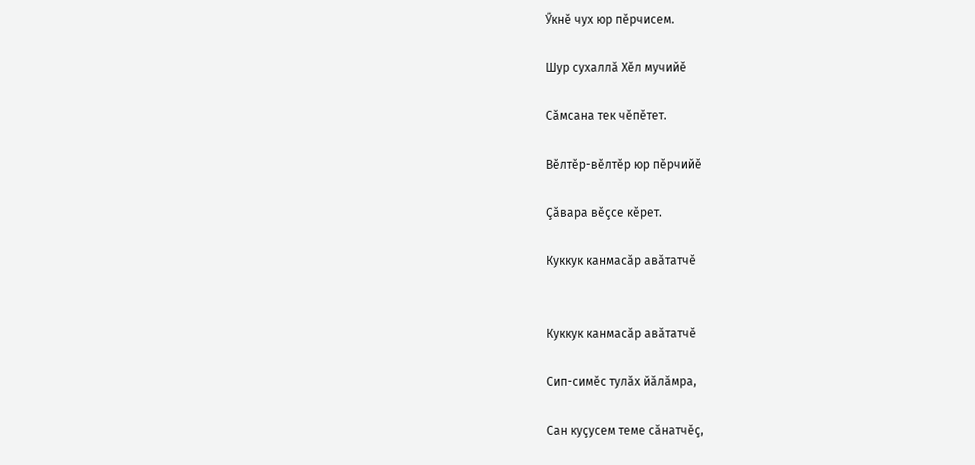Ӳкнĕ чух юр пĕрчисем.

Шур сухаллă Хĕл мучийĕ

Сăмсана тек чĕпĕтет.

Вĕлтĕр-вĕлтĕр юр пĕрчийĕ

Çăвара вĕçсе кĕрет.

Куккук канмасăр авăтатчĕ


Куккук канмасăр авăтатчĕ

Сип-симĕс тулăх йăлăмра,

Сан куçусем теме сăнатчĕç,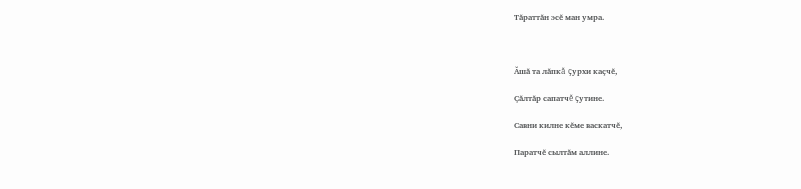Тăраттăн эсĕ ман умра.



Ăшă та лăпкă çурхи каçчĕ,

Çăлтăр сапатчĕ çутине.

Савни килне кĕме васкатчĕ,

Паратчĕ сылтăм аллине.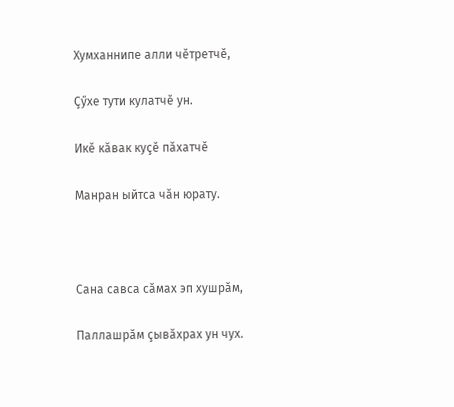Хумханнипе алли чĕтретчĕ,

Çӳхе тути кулатчĕ ун.

Икĕ кăвак куçĕ пăхатчĕ

Манран ыйтса чăн юрату.



Сана савса сăмах эп хушрăм,

Паллашрăм çывăхрах ун чух.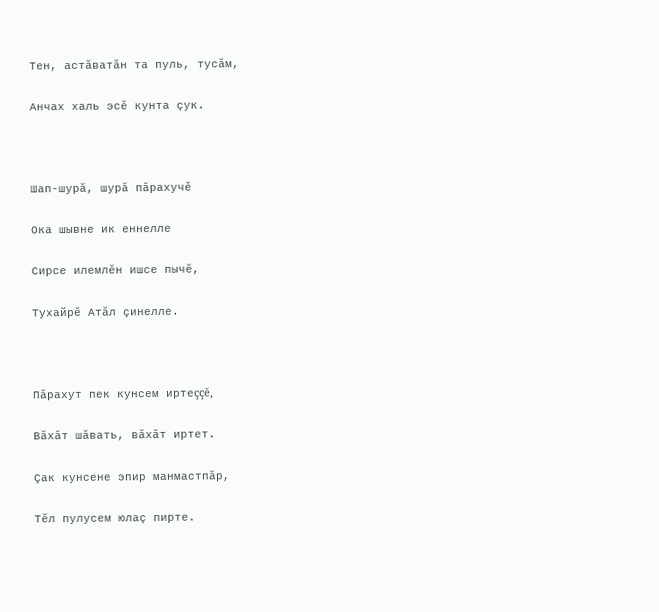Тен, астăватăн та пуль, тусăм,

Анчах халь эсĕ кунта çук.



Шап-шурă, шурă пăрахучĕ

Ока шывне ик еннелле

Сирсе илемлĕн ишсе пычĕ,

Тухайрĕ Атăл çинелле.



Пăрахут пек кунсем иртеççĕ,

Вăхăт шăвать, вăхăт иртет.

Çак кунсене эпир манмастпăр,

Тĕл пулусем юлаç пирте.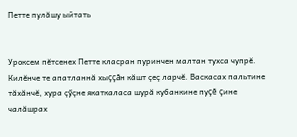Петте пулăшу ыйтать


Уроксем пĕтсенех Петте класран пуринчен малтан тухса чупрĕ. Килĕнче те апатланнă хыççăн кăшт çеç ларчĕ. Васкасах пальтине тăхăнчĕ, хура çӳçне якаткаласа шурă кубанкине пуçĕ çине чалăшрах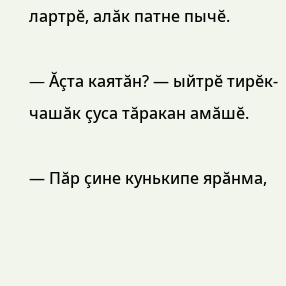лартрĕ, алăк патне пычĕ.

— Ăçта каятăн? — ыйтрĕ тирĕк-чашăк çуса тăракан амăшĕ.

— Пăр çине кунькипе ярăнма,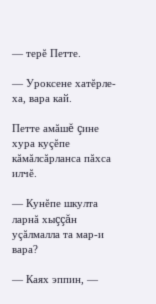— терĕ Петте.

— Уроксене хатĕрле-ха, вара кай.

Петте амăшĕ çине хура куçĕпе кăмăлсăрланса пăхса илчĕ.

— Кунĕпе шкулта ларнă хыççăн уçăлмалла та мар-и вара?

— Каях эппин, —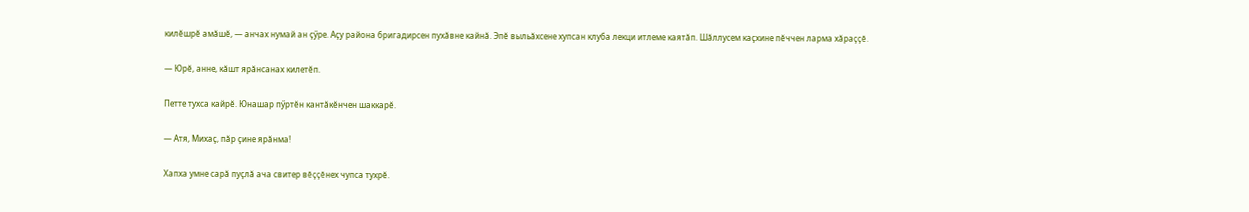килĕшрĕ амăшĕ, — анчах нумай ан çӳре. Аçу района бригадирсен пухăвне кайнă. Эпĕ выльăхсене хупсан клуба лекци итлеме каятăп. Шăллусем каçхине пĕччен ларма хăраççĕ.

— Юрĕ, анне, кăшт ярăнсанах килетĕп.

Петте тухса кайрĕ. Юнашар пӳртĕн кантăкĕнчен шаккарĕ.

— Атя, Михаç, пăр çине ярăнма!

Хапха умне сарă пуçлă ача свитер вĕççĕнех чупса тухрĕ.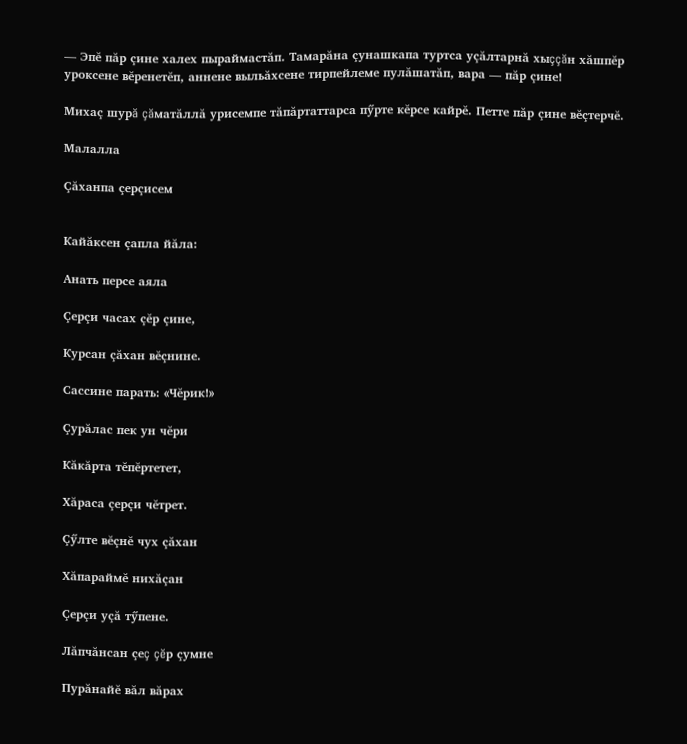— Эпĕ пăр çине халех пыраймастăп. Тамарăна çунашкапа туртса уçăлтарнă хыççăн хăшпĕр уроксене вĕренетĕп, аннене выльăхсене тирпейлеме пулăшатăп, вара — пăр çине!

Михаç шурă çăматăллă урисемпе тăпăртаттарса пӳрте кĕрсе кайрĕ. Петте пăр çине вĕçтерчĕ.

Малалла

Çăханпа çерçисем


Кайăксен çапла йăла:

Анать персе аяла

Çерçи часах çĕр çине,

Курсан çăхан вĕçнине.

Сассине парать: «Чĕрик!»

Çурăлас пек ун чĕри

Кăкăрта тĕпĕртетет,

Хăраса çерçи чĕтрет.

Çӳлте вĕçнĕ чух çăхан

Хăпараймĕ нихăçан

Çерçи уçă тӳпене.

Лăпчăнсан çеç çĕр çумне

Пурăнайĕ вăл вăрах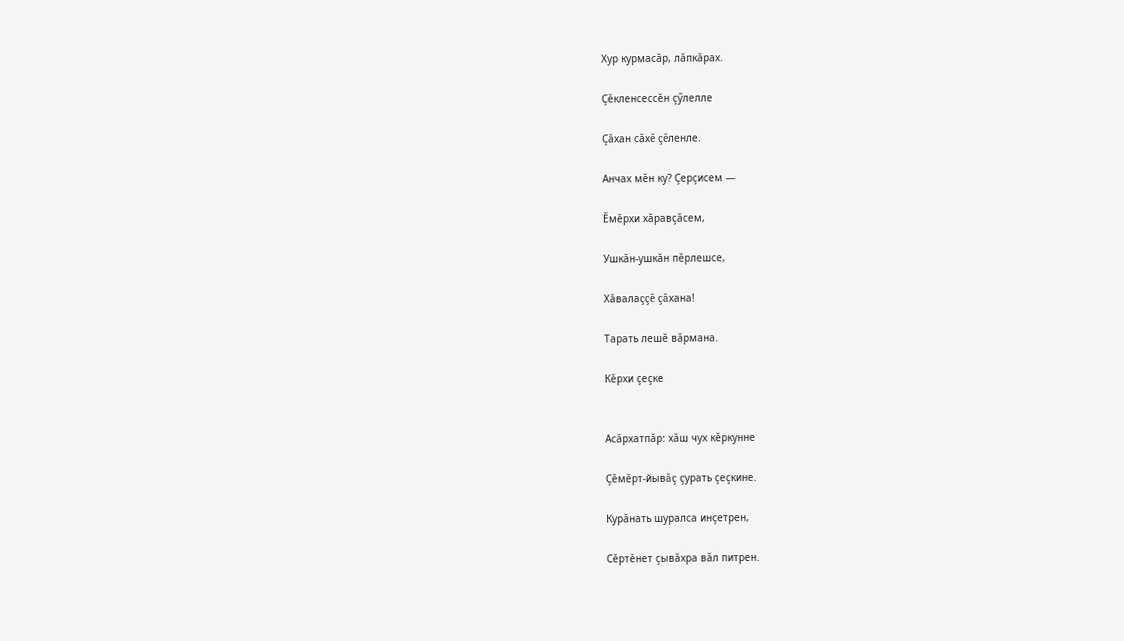Хур курмасăр, лăпкăрах.

Çĕкленсессĕн çӳлелле

Çăхан сăхĕ çĕленле.

Анчах мĕн ку? Çерçисем —

Ĕмĕрхи хăравçăсем,

Ушкăн-ушкăн пĕрлешсе,

Хăвалаççĕ çăхана!

Тарать лешĕ вăрмана.

Кĕрхи çеçке


Асăрхатпăр: хăш чух кĕркунне

Çĕмĕрт-йывăç çурать çеçкине.

Курăнать шуралса инçетрен,

Сĕртĕнет çывăхра вăл питрен.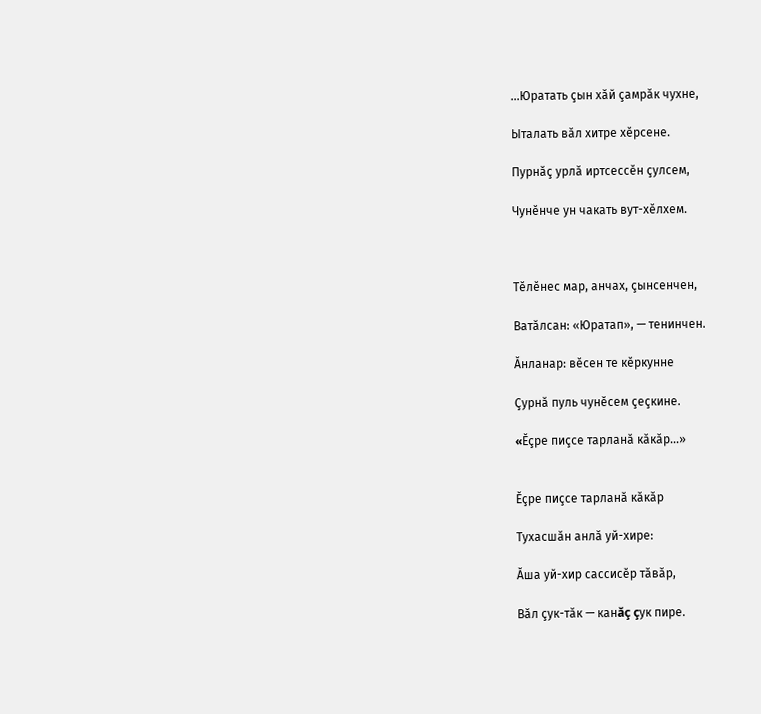...Юратать çын хăй çамрăк чухне,

Ыталать вăл хитре хĕрсене.

Пурнăç урлă иртсессĕн çулсем,

Чунĕнче ун чакать вут-хĕлхем.



Тĕлĕнес мар, анчах, çынсенчен,

Ватăлсан: «Юратап», — тенинчен.

Ăнланар: вĕсен те кĕркунне

Çурнă пуль чунĕсем çеçкине.

«Ĕçре пиçсе тарланă кăкăр...»


Ĕçре пиçсе тарланă кăкăр

Тухасшăн анлă уй-хире:

Ăша уй-хир сассисĕр тăвăр,

Вăл çук-тăк — канăç çук пире.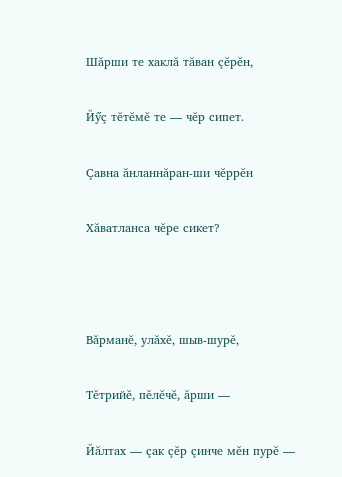Шăрши те хаклă тăван çĕрĕн,

Йӳç тĕтĕмĕ те — чĕр сипет.

Çавна ăнланнăран-ши чĕррĕн

Хăватланса чĕре сикет?



Вăрманĕ, улăхĕ, шыв-шурĕ,

Тĕтрийĕ, пĕлĕчĕ, ăрши —

Йăлтах — çак çĕр çинче мĕн пурĕ —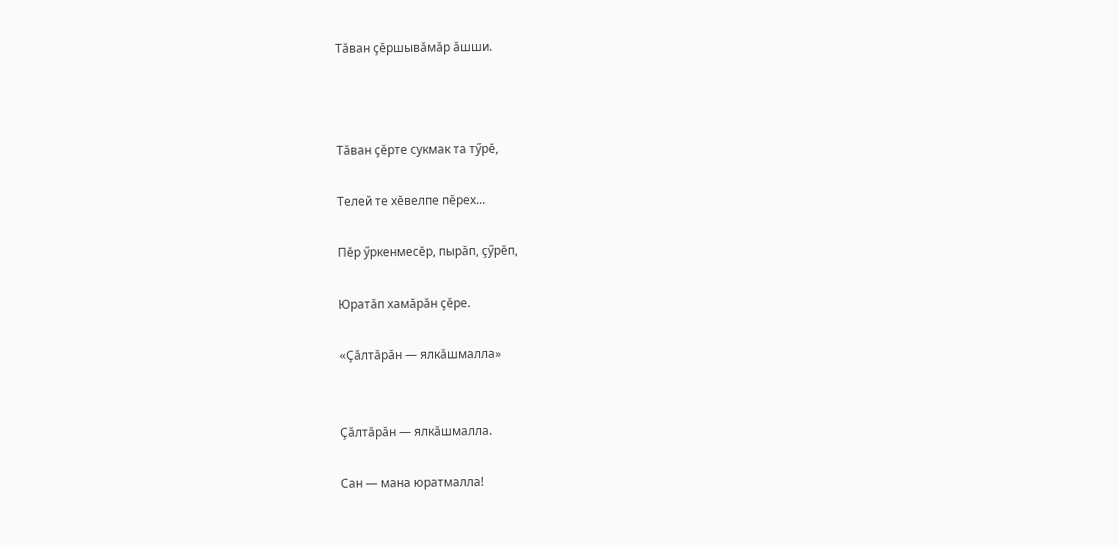Тăван çĕршывăмăр ăшши.



Тăван çĕрте сукмак та тӳрĕ,

Телей те хĕвелпе пĕрех...

Пĕр ӳркенмесĕр, пырăп, çӳрĕп,

Юратăп хамăрăн çĕре.

«Çăлтăрăн — ялкăшмалла»


Çăлтăрăн — ялкăшмалла.

Сан — мана юратмалла!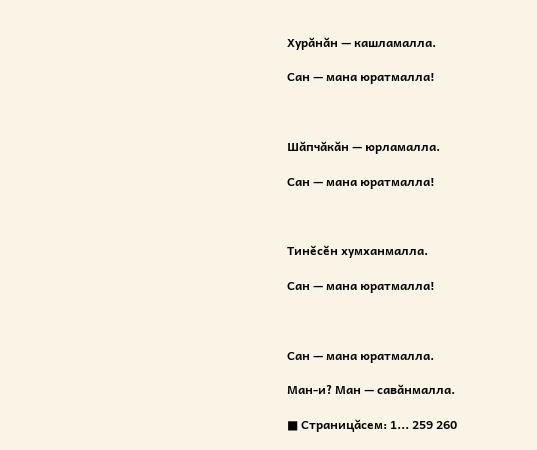Хурăнăн — кашламалла.

Сан — мана юратмалла!



Шăпчăкăн — юрламалла.

Сан — мана юратмалла!



Тинĕсĕн хумханмалла.

Сан — мана юратмалла!



Сан — мана юратмалла.

Ман-и? Ман — савăнмалла.

■ Страницăсем: 1... 259 260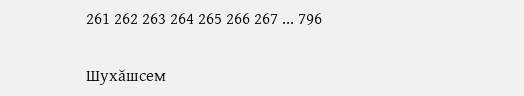261 262 263 264 265 266 267 ... 796

Шухăшсем